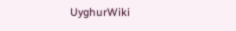UyghurWiki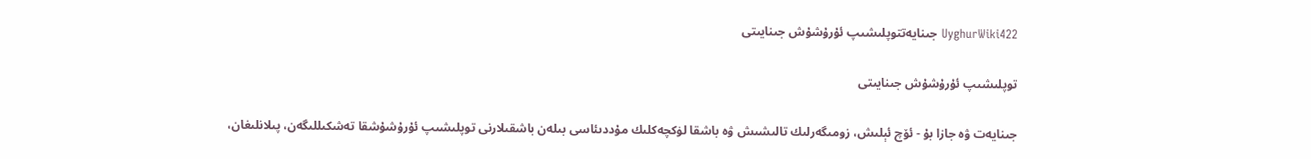UyghurWiki422 جىنايەتتوپلىشىپ ئۇرۇشۇش جىنايىتى

توپلىشىپ ئۇرۇشۇش جىنايىتى

جىنايەت ۋە جازا بۇ - ئۆچ ئېلىش، زومىگەرلىك تالىشىش ۋە باشقا لۈكچەكلىك مۇددىئاسى بىلەن باشقىلارنى توپلىشىپ ئۇرۇشۇشقا تەشكىللىگەن، پىلانلىغان،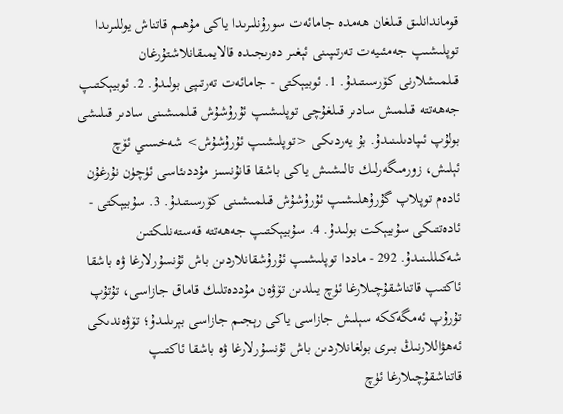قوماندانلىق قىلغان ھەمدە جامائەت سورۇنلىرىدا ياكى مۇھىم قاتناش يوللىرىدا توپلىشىپ جەمئىيەت تەرتىپىنى ئېغىر دەرىجىدە قالايمىقانلاشتۇرغان قىلمىشلارنى كۆرسىتىدۇ. 1. ئوبيېكتى - جامائەت تەرتىپى بولىدۇ. 2. ئوبيېكتىپ جەھەتتە قىلمىش سادىر قىلغۇچى توپلىشىپ ئۇرۇشۇش قىلمىشىنى سادىر قىلىشى بولۇپ ئىپادىلىنىدۇ. بۇ يەردىكى <توپلىشىپ ئۇرۇشۇش> شەخسىي ئۆچ ئېلىش، زورمىگەرلىك تالىشىش ياكى باشقا قانۇنسىز مۇددىئاسى ئۈچۈن نۇرغۇن ئادەم توپلاپ گۇرۇھلىشىپ ئۇرۇشۇش قىلمىشىنى كۆرسىتىدۇ. 3. سۇبيېكتى - ئادەتتىكى سۇبيېكت بولىدۇ. 4. سۇبيېكتىپ جەھەتتە قەستەنلىكتىن شەكىللىنىدۇ. 292 - ماددا توپلىشىپ ئۇرۇشقانلاردىن باش ئۇنسۇرلارغا ۋە باشقا ئاكتىپ قاتناشقۇچىلارغا ئۈچ يىلدىن تۆۋەن مۇددەتلىك قاماق جازاسى، تۇتۇپ تۇرۇپ ئەمگەككە سېلىش جازاسى ياكى رېجىم جازاسى بېرىلىدۇ؛ تۆۋەندىكى ئەھۋاللارنىڭ بىرى بولغانلاردىن باش ئۇنسۇرلارغا ۋە باشقا ئاكتىپ قاتناشقۇچىلارغا ئۈچ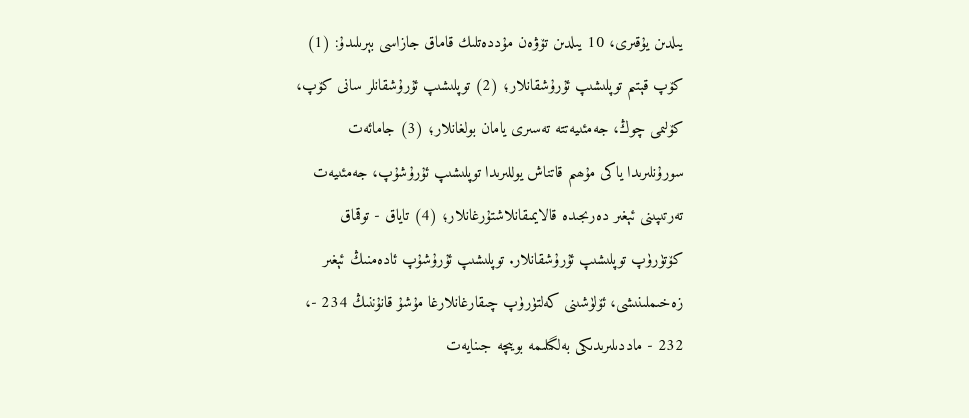يىلدىن يۇقىرى، 10 يىلدىن تۆۋەن مۇددەتلىك قاماق جازاسى بېرىلىدۇ: (1) كۆپ قېتىم توپلىشىپ ئۇرۇشقانلار؛ (2) توپلىشىپ ئۇرۇشقانلر سانى كۆپ، كۆلىمى چوڭ، جەمئىيەتتە تەسىرى يامان بولغانلار؛ (3) جامائەت سورۇنلىرىدا ياكى مۇھىم قاتناش يوللىرىدا توپلىشىپ ئۇرۇشۇپ، جەمئىيەت تەرتىپىنى ئېغىر دەرىجىدە قالايمىقانلاشتۇرغانلار؛ (4) تاياق - توقماق كۆتۈرۈپ توپلىشىپ ئۇرۇشقانلار. توپلىشىپ ئۇرۇشۇپ ئادەمنىڭ ئېغىر زەخىملىنىشى، ئۆلۈشىنى كەلتۈرۈپ چىقارغانلارغا مۇشۇ قانۇننىڭ 234 -، 232 - ماددىلىرىدىكى بەلگىلىمە بويىچە جىنايەت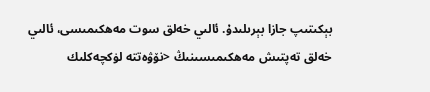بېكىتىپ جازا بېرىلىدۇ. ئالىي خەلق سوت مەھكىمىسى، ئالىي خەلق تەپتىش مەھكىمىسىنىڭ <نۆۋەتتە لۈكچەكلىك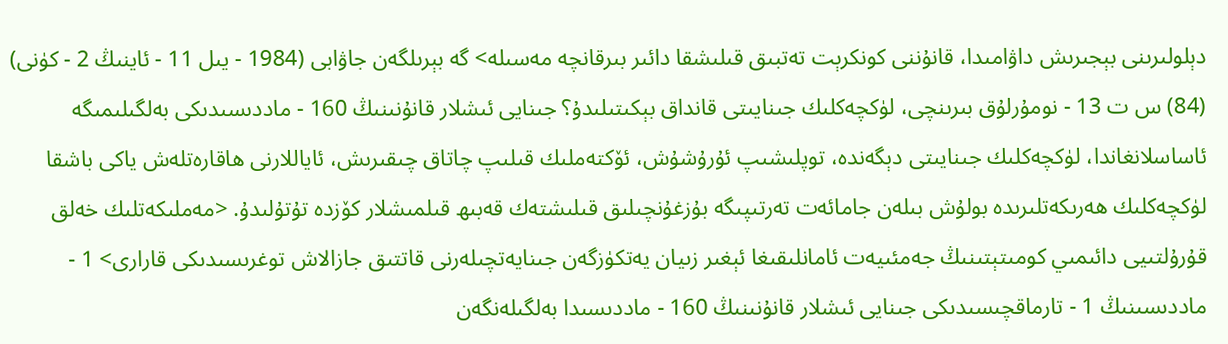دېلولىرىنى بېجىرىش داۋامىدا، قانۇننى كونكرېت تەتبىق قىلىشقا دائىر بىرقانچە مەسىلە> گە بېرىلگەن جاۋابى (1984 - يىل 11 - ئاينىڭ 2 - كۈنى) (84) س ت 13 - نومۇرلۇق بىرىنچى، لۈكچەكلىك جىنايىتى قانداق بېكىتىلىدۇ؟ جىنايى ئىشلار قانۇنىنىڭ 160 - ماددىسىدىكى بەلگىلىمىگە ئاساسلانغاندا، لۈكچەكلىك جىنايىتى دېگەندە، توپلىشىپ ئۇرۇشۇش، ئۆكتەملىك قىلىپ چاتاق چىقىرىش، ئاياللارنى ھاقارەتلەش ياكى باشقا لۈكچەكلىك ھەرىكەتلىرىدە بولۇش بىلەن جامائەت تەرتىپىگە بۇزغۇنچىلىق قىلىشتەك قەبىھ قىلمىشلار كۆزدە تۇتۇلىدۇ. <مەملىكەتلىك خەلق قۇرۇلتىيى دائىمىي كومىتېتىنىڭ جەمئىيەت ئامانلىقىغا ئېغىر زىيان يەتكۈزگەن جىنايەتچىلەرنى قاتتىق جازالاش توغرىسىدىكى قارارى> 1 - ماددىسىنىڭ 1 - تارماقچىسىدىكى جىنايى ئىشلار قانۇنىنىڭ 160 - ماددىسىدا بەلگىلەنگەن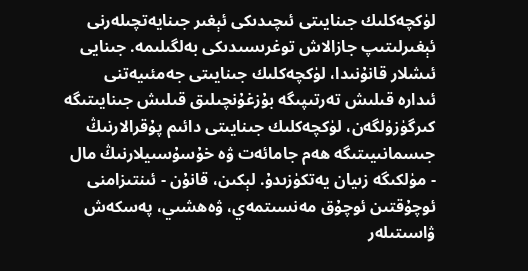لۈكچەكلىك جىنايىتى ئىچىدىكى ئېغىر جىنايەتچىلەرنى ئېغىرلىتىپ جازالاش توغرىسىدىكى بەلگىلىمە. جىنايى ئىشلار قانۇنىدا، لۈكچەكلىك جىنايىتى جەمئىيەتنى ئىدارە قىلىش تەرتىپىگە بۇزغۇنچىلىق قىلىش جىنايىتىگە كىرگۈزۈلگەن، لۈكچەكلىك جىنايىتى دائىم پۇقرالارنىڭ جىسمانىيىتىگە ھەم جامائەت ۋە خۇسۇسىيلارنىڭ مال - مۈلكىگە زىيان يەتكۈزىدۇ. لېكىن، قانۇن - ئىنتىزامنى ئوچۇقتىن ئوچۇق مەنسىتمەي، ۋەھشىي، پەسكەش ۋاسىتىلەر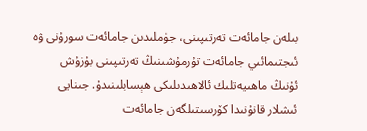بىلەن جامائەت تەرتىپىنى، جۈملىدىن جامائەت سورۇنى ۋە ئىجتىمائىي جامائەت تۇرمۇشىنىڭ تەرتىپىنى بۇزۇش ئۇنىڭ ماھىيەتلىك ئالاھىدىلىكى ھېسابلىنىدۇ. جىنايى ئىشلار قانۇنىدا كۆرسىتىلگەن جامائەت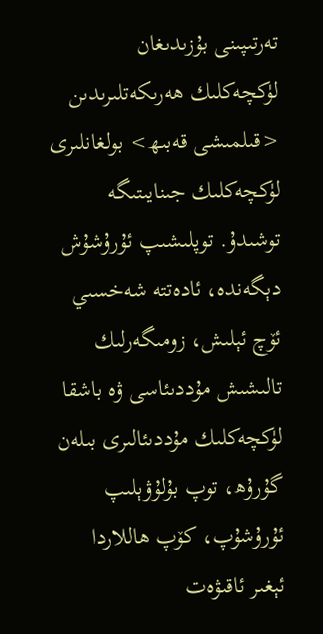تەرتىپىنى بۇزىدىغان لۈكچەكلىك ھەرىكەتلىرىدىن <قىلمىشى قەبىھ> بولغانلىرى لۈكچەكلىك جىنايىتىگە توشىدۇ. توپلىشىپ ئۇرۇشۇش دېگەندە، ئادەتتە شەخسىي ئۆچ ئېلىش، زومىگەرلىك تالىشىش مۇددىئاسى ۋە باشقا لۈكچەكلىك مۇددىئالىرى بىلەن گۇرۇھ، توپ بۇلۇۋېلىپ ئۇرۇشۇپ، كۆپ ھاللاردا ئېغىر ئاقىۋەت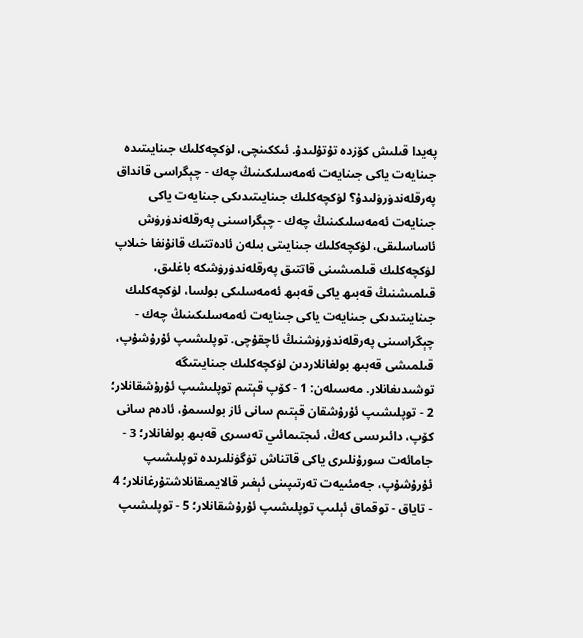پەيدا قىلىش كۆزدە تۇتۇلىدۇ. ئىككىنچى، لۈكچەكلىك جىنايىتىدە جىنايەت ياكى جىنايەت ئەمەسلىكىنىڭ چەك - چېگراسى قانداق پەرقلەندۈرۈلىدۇ؟ لۈكچەكلىك جىنايىتىدىكى جىنايەت ياكى جىنايەت ئەمەسلىكىنىڭ چەك - چېگراسىنى پەرقلەندۈرۈش ئاساسلىقى، لۈكچەكلىك جىنايىتى بىلەن ئادەتتىك قانۇنغا خىلاپ لۈكچەكلىك قىلمىشىنى قاتتىق پەرقلەندۈرۈشكە باغلىق، قىلمىشنىڭ قەبىھ ياكى قەبىھ ئەمەسلىكى بولسا، لۈكچەكلىك جىنايىتىدىكى جىنايەت ياكى جىنايەت ئەمەسلىكىنىڭ چەك - چېگراسىنى پەرقلەندۈرۈشنىڭ ئاچقۇچى. توپلىشىپ ئۇرۇشۇپ، قىلمىشى قەبىھ بولغانلاردىن لۈكچەكلىك جىنايىتىگە توشىدىغانلار. مەسىلەن: 1 - كۆپ قېتىم توپلىشىپ ئۇرۇشقانلار؛ 2 - توپلىشىپ ئۇرۇشقان قېتىم سانى ئاز بولسىمۇ، ئادەم سانى كۆپ، دائىرىسى كەڭ، ئىجتىمائىي تەسىرى قەبىھ بولغانلار؛ 3 - جامائەت سورۇنلىرى ياكى قاتناش تۈگۈنلىرىدە توپلىشىپ ئۇرۇشۇپ، جەمئىيەت تەرتىپىنى ئېغىر قالايمىقانلاشتۇرغانلار؛ 4 - تاياق - توقماق ئېلىپ توپلىشىپ ئۇرۇشقانلار؛ 5 - توپلىشىپ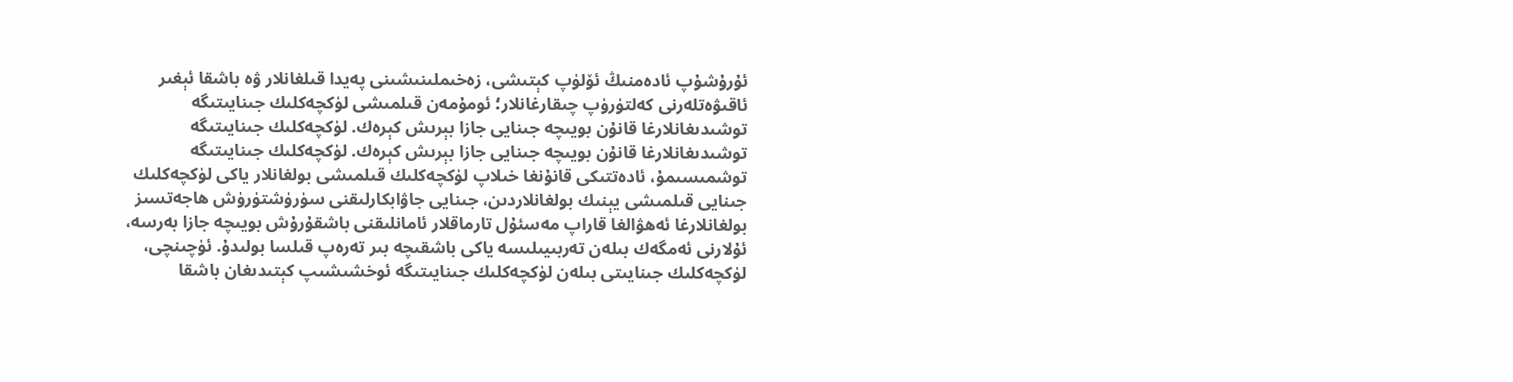ئۇرۇشۇپ ئادەمنىڭ ئۆلۈپ كېتىشى، زەخىملىنىشىنى پەيدا قىلغانلار ۋە باشقا ئېغىر ئاقىۋەتلەرنى كەلتۈرۈپ چىقارغانلار؛ ئومۇمەن قىلمىشى لۈكچەكلىك جىنايىتىگە توشىدىغانلارغا قانۇن بويىچە جىنايى جازا بېرىش كېرەك. لۈكچەكلىك جىنايىتىگە توشىدىغانلارغا قانۇن بويىچە جىنايى جازا بېرىش كېرەك. لۈكچەكلىك جىنايىتىگە توشمىسىمۇ، ئادەتتىكى قانۇنغا خىلاپ لۈكچەكلىك قىلمىشى بولغانلار ياكى لۈكچەكلىك جىنايى قىلمىشى يېنىك بولغانلاردىن، جىنايى جاۋابكارلىقنى سۈرۈشتۈرۈش ھاجەتسىز بولغانلارغا ئەھۋالغا قاراپ مەسئۇل تارماقلار ئامانلىقنى باشقۇرۇش بويىچە جازا بەرسە، ئۇلارنى ئەمگەك بىلەن تەربىيىلىسە ياكى باشقىچە بىر تەرەپ قىلسا بولىدۇ. ئۈچىنچى، لۈكچەكلىك جىنايىتى بىلەن لۈكچەكلىك جىنايىتىگە ئوخشىشىپ كېتىدىغان باشقا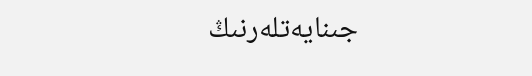جىنايەتلەرنىڭ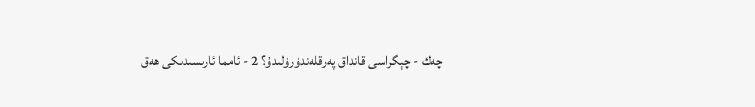چەك - چېگراسى قانداق پەرقلەندۈرۈلىدۇ؟ 2 - ئامما ئارىسىدىكى ھەق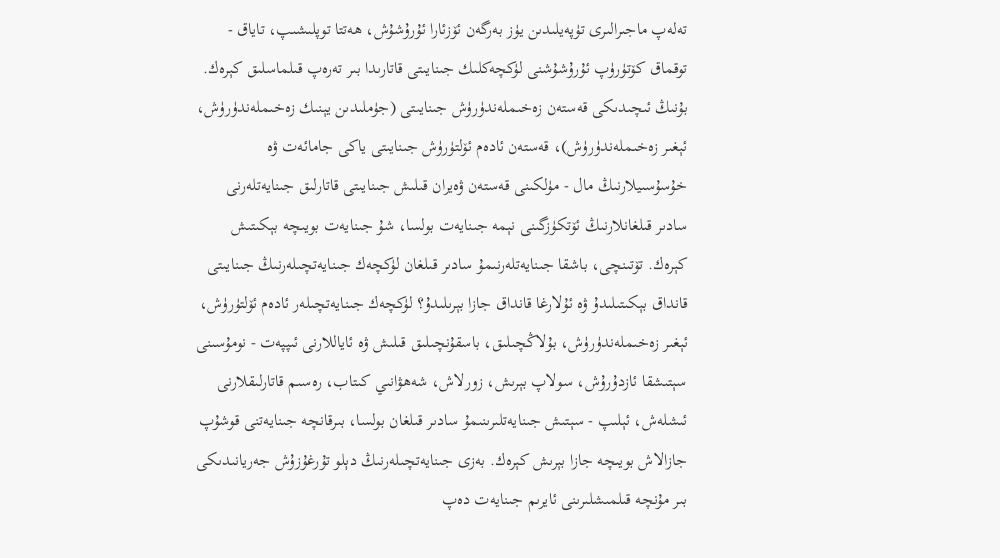تەلەپ ماجىرالىرى تۈپەيلىدىن يۈز بەرگەن ئۆزئارا ئۇرۇشۇش، ھەتتا توپلىشىپ، تاياق - توقماق كۆتۈرۈپ ئۇرۇشۇشنى لۈكچەكلىك جىنايىتى قاتارىدا بىر تەرەپ قىلماسلىق كېرەك. بۇنىڭ ئىچىدىكى قەستەن زەخىملەندۈرۈش جىنايىتى (جۈملىدىن يېنىك زەخىملەندۈرۈش، ئېغىر زەخىملەندۈرۈش)، قەستەن ئادەم ئۆلتۈرۈش جىنايىتى ياكى جامائەت ۋە خۇسۇسىيلارنىڭ مال - مۈلكىنى قەستەن ۋەيران قىلىش جىنايىتى قاتارلىق جىنايەتلەرنى سادىر قىلغانلارنىڭ ئۆتكۈزگىنى نېمە جىنايەت بولسا، شۇ جىنايەت بويىچە بېكىتىش كېرەك. تۆتىنچى، باشقا جىنايەتلەرنىمۇ سادىر قىلغان لۈكچەك جىنايەتچىلەرنىڭ جىنايىتى قانداق بېكىتىلىدۇ ۋە ئۇلارغا قانداق جازا بېرىلىدۇ؟ لۈكچەك جىنايەتچىلەر ئادەم ئۆلتۈرۈش، ئېغىر زەخىملەندۈرۈش، بۇلاڭچىلىق، باسقۇنچىلىق قىلىش ۋە ئاياللارنى ئىپپەت - نومۇسىنى سېتىشقا ئازدۇرۇش، سولاپ بېرىش، زورلاش، شەھۋانىي كىتاب، رەسىم قاتارلىقلارنى ئىشلەش، ئېلىپ - سېتىش جىنايەتلىرىنىمۇ سادىر قىلغان بولسا، بىرقانچە جىنايەتنى قوشۇپ جازالاش بويىچە جازا بېرىش كېرەك. بەزى جىنايەتچىلەرنىڭ دېلو تۇرغۇزۇش جەريانىدىكى بىر مۇنچە قىلمىشلىرىنى ئايرىم جىنايەت دەپ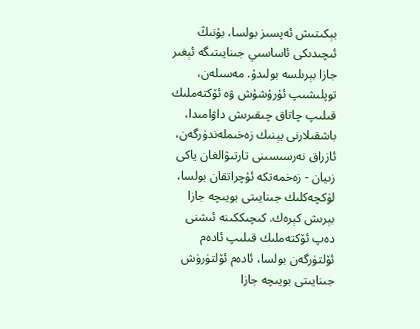بېكىتىش ئەپسىز بولسا، بۇنىڭ ئىچىدىكى ئاساسىي جىنايىتىگە ئېغىر جازا بېرىلسە بولىدۇ. مەسىلەن، توپلىشىپ ئۇرۇشۇش ۋە ئۆكتەملىك قىلىپ چاتاق چىقىرىش داۋامىدا، باشقىلارنى يېنىك زەخىملەندۈرگەن، ئازراق نەرسىسىنى تارتىۋالغان ياكى زىيان - زەخمەتكە ئۇچراتقان بولسا، لۈكچەكلىك جىنايىتى بويىچە جازا بېرىش كېرەك. كىچىككىنە ئىشنى دەپ ئۆكتەملىك قىلىپ ئادەم ئۆلتۈرگەن بولسا، ئادەم ئۆلتۈرۈش جىنايىتى بويىچە جازا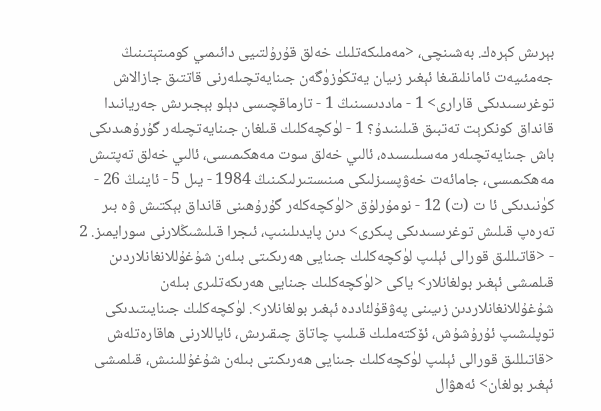بېرىش كېرەك. بەشىنچى، <مەملىكەتلىك خەلق قۇرۇلتىيى دائىمىي كومىتېتىنىڭ جەمئىيەت ئامانلىقىغا ئېغىر زىيان يەتكۈزۈگەن جىنايەتچىلەرنى قاتتىق جازالاش توغرىسىدىكى قارارى> 1 - ماددىسىنىڭ 1 - تارماقچىسى دېلو بېجىرىش جەريانىدا قانداق كونكرېت تەتبىق قىلىنىدۇ؟ 1 - لۈكچەكلىك قىلغان جىنايەتچىلەر گۇرۇھىدىكى باش جىنايەتچىلەر مەسىلىسىدە، ئالىي خەلق سوت مەھكىمىسى، ئالىي خەلق تەپتىش مەھكىمىسى، جامائەت خەۋپسىزلىكى مىنىستىرلىكىنىڭ 1984 - يىل 5 - ئاينىڭ 26 - كۈنىدىكى ئا ت (ت) 12 - نومۇرلۇق <لۈكچەكلەر گۇرۇھىنى قانداق بېكتىش ۋە بىر تەرەپ قىلىش توغرىسىدىكى پىكرى> دىن پايدىلىنىپ، ئىجرا قىلىشىڭلارنى سورايمىز. 2 - <قاتىللىق قورالى ئېلىپ لۈكچەكلىك جىنايى ھەرىكىتى بىلەن شۇغۇللانغانلاردىن قىلمىشى ئېغىر بولغانلار> ياكى <لۈكچەكلىك جىنايى ھەرىكەتلىرى بىلەن شۇغۇللانغانلاردىن زىيىنى پەۋقۇلئاددە ئېغىر بولغانلار>. لۈكچەكلىك جىنايىتىدىكى توپلىشىپ ئۇرۇشۇش، ئۆكتەملىك قىلىپ چاتاق چىقىرىش، ئاياللارنى ھاقارەتلەش <قاتىللىق قورالى ئېلىپ لۈكچەكلىك جىنايى ھەرىكىتى بىلەن شۇغۇللىنىش، قىلمىشى ئېغىر بولغان> ئەھۋال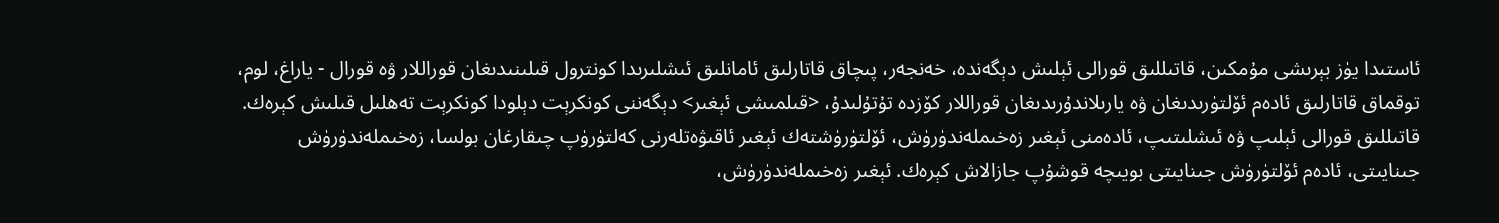ئاستىدا يۈز بېرىشى مۇمكىن، قاتىللىق قورالى ئېلىش دېگەندە، خەنجەر، پىچاق قاتارلىق ئامانلىق ئىشلىرىدا كونترول قىلىنىدىغان قوراللار ۋە قورال - ياراغ، لوم، توقماق قاتارلىق ئادەم ئۆلتۈرىدىغان ۋە يارىلاندۇرىدىغان قوراللار كۆزدە تۇتۇلىدۇ، <قىلمىشى ئېغىر> دېگەننى كونكرېت دېلودا كونكرېت تەھلىل قىلىش كېرەك. قاتىللىق قورالى ئېلىپ ۋە ئىشلىتىپ، ئادەمنى ئېغىر زەخىملەندۈرۈش، ئۆلتۈرۈشتەك ئېغىر ئاقىۋەتلەرنى كەلتۈرۈپ چىقارغان بولسا، زەخىملەندۈرۈش جىنايىتى، ئادەم ئۆلتۈرۈش جىنايىتى بويىچە قوشۇپ جازالاش كېرەك. ئېغىر زەخىملەندۈرۈش،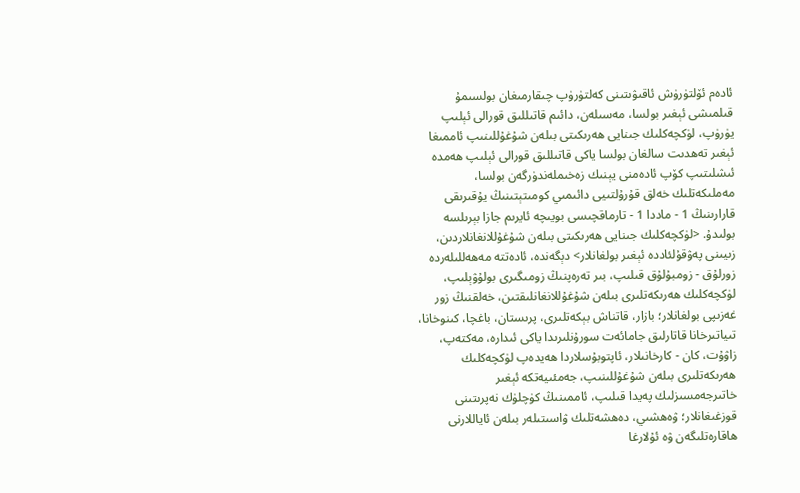ئادەم ئۆلتۈرۈش ئاقىۋىتىنى كەلتۈرۈپ چىقارمىغان بولسىمۇ قىلمىشى ئېغىر بولسا، مەسىلەن، دائىم قاتىللىق قورالى ئېلىپ يۈرۈپ، لۈكچەكلىك جىنايى ھەرىكىتى بىلەن شۇغۇللىنىپ ئاممىغا ئېغىر تەھدىت سالغان بولسا ياكى قاتىللىق قورالى ئېلىپ ھەمدە ئىشلىتىپ كۆپ ئادەمنى يېنىك زەخىملەندۈرگەن بولسا، مەملىكەتلىك خەلق قۇرۇلتىيى دائىمىي كومىتېتىنىڭ يۇقىرىقى قارارىنىڭ 1 - ماددا 1 - تارماقچىسى بويىچە ئايرىم جازا بېرىلسە بولىدۇ. <لۈكچەكلىك جىنايى ھەرىكىتى بىلەن شۇغۇللانغانلاردىن، زىيىنى پەۋقۇلئاددە ئېغىر بولغانلار> دېگەندە، ئادەتتە مەھەللىلەردە زورلۇق - زومبۇلۇق قىلىپ، بىر تەرەپنىڭ زومىگىرى بولۇۋېلىپ، لۈكچەكلىك ھەرىكەتلىرى بىلەن شۇغۇللانغانلىقتىن، خەلقنىڭ زور غەزىپى بولغانلار؛ بازار، قاتناش بېكەتلىرى، پرىستان، باغچا، كىنوخانا، تىياتىرخانا قاتارلىق جامائەت سورۇنلىرىدا ياكى ئىدارە، مەكتەپ، زاۋۇت، كان - كارخانىلار، ئاپتوبۇسلاردا ھەيدەپ لۈكچەكلىك ھەرىكەتلىرى بىلەن شۇغۇللىنىپ، جەمئىيەتكە ئېغىر خاتىرجەمسىزلىك پەيدا قىلىپ، ئاممىنىڭ كۈچلۈك نەپرىتىنى قوزغىغانلار؛ ۋەھشىي، دەھشەتلىك ۋاسىتىلەر بىلەن ئاياللارنى ھاقارەتلىگەن ۋە ئۇلارغا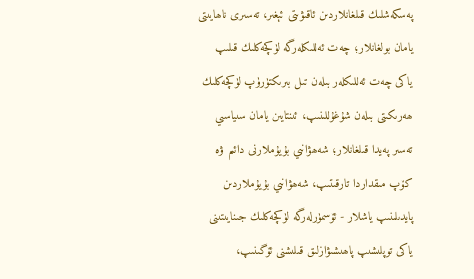پەسكەشلىك قىلغانلاردىن ئاقىۋىتى ئېغىر، تەسىرى ناھايىتى يامان بولغانلار؛ چەت ئەللىكلەرگە لۈكچەكلىك قىلىپ ياكى چەت ئەللىكلەر بىلەن تىل بىرىكتۈرۈپ لۈكچەكلىك ھەرىكىتى بىلەن شۇغۇللىنىپ، ئىنتايىن يامان سىياسىي تەسىر پەيدا قىلغانلار؛ شەھۋانىي بۇيۇملارنى دائىم ۋە كۆپ مىقداردا تارقىتىپ، شەھۋانىي بۇيۇملاردىن پايدىلىنىپ ياشلار - ئۆسمۈرلەرگە لۈكچەكلىك جىنايىتىنى ياكى توپلىشىپ پاھىشىۋازلىق قىلىشنى ئۆگىنىپ،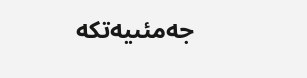جەمئىيەتكە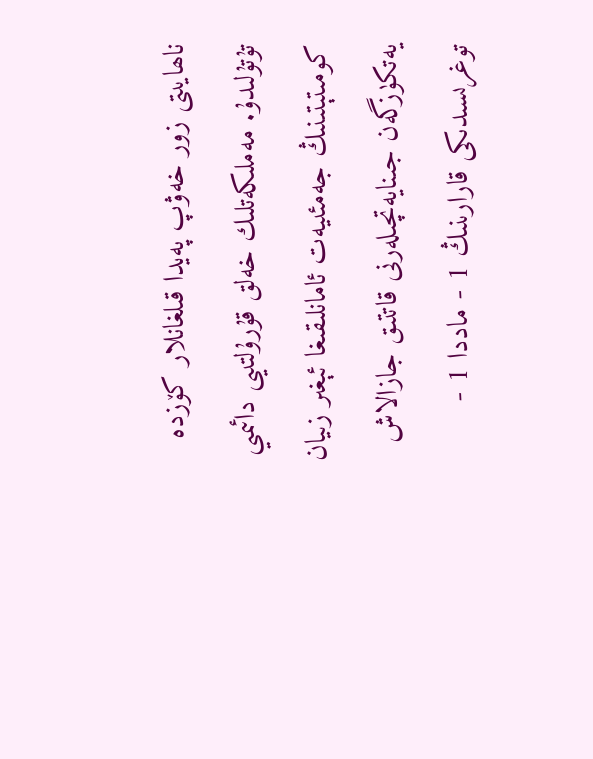ناھايىتى زور خەۋپ پەيدا قىلغانلار كۆزدە تۇتۇلىدۇ. مەملىكەتلىك خەلق قۇرۇلتىيى دائىمىي كومىتېتىنىڭ جەمئىيەت ئامانلىقىغا ئېغىر زىيان يەتكۈزگەن جىنايەتچىلەرنى قاتتىق جازالاش توغرىسىدىكى قارارىنىڭ 1 - ماددا 1 -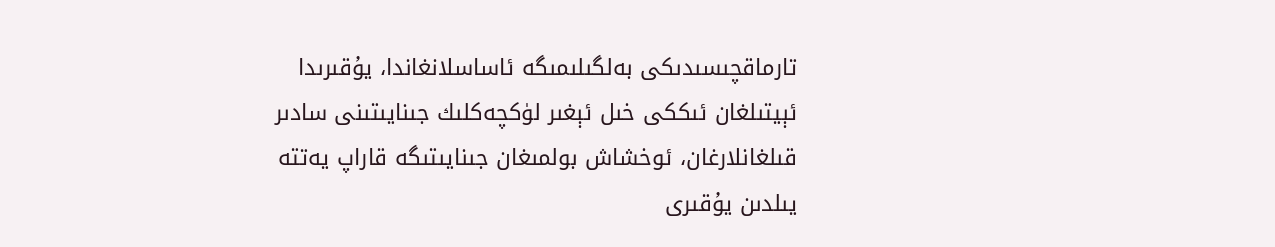تارماقچىسىدىكى بەلگىلىمىگە ئاساسلانغاندا، يۇقىرىدا ئېيتىلغان ئىككى خىل ئېغىر لۈكچەكلىك جىنايىتىنى سادىر قىلغانلارغان، ئوخشاش بولمىغان جىنايىتىگە قاراپ يەتتە يىلدىن يۇقىرى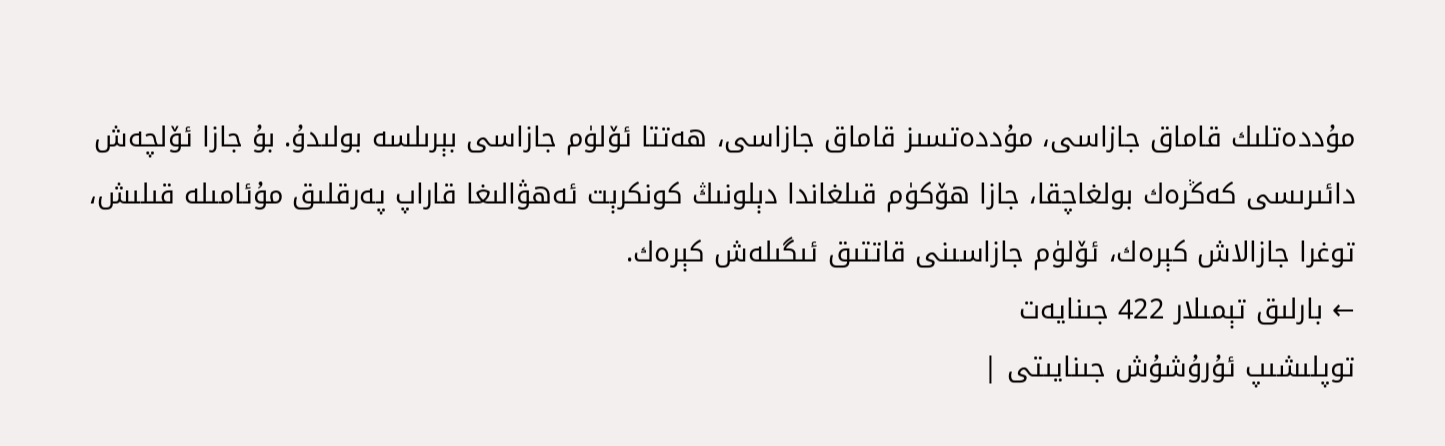مۇددەتلىك قاماق جازاسى، مۇددەتسىز قاماق جازاسى، ھەتتا ئۆلۈم جازاسى بېرىلسە بولىدۇ. بۇ جازا ئۆلچەش دائىرىسى كەڭرەك بولغاچقا، جازا ھۆكۈم قىلغاندا دېلونىڭ كونكرېت ئەھۋالىغا قاراپ پەرقلىق مۇئامىلە قىلىش، توغرا جازالاش كېرەك، ئۆلۈم جازاسىنى قاتتىق ئىگىلەش كېرەك.
← بارلىق تېمىلار 422 جىنايەت
توپلىشىپ ئۇرۇشۇش جىنايىتى |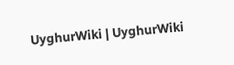UyghurWiki | UyghurWiki